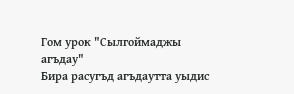Гом урок "Сылгоймаджы агъдау"
Бира расугъд агъдаутта уыдис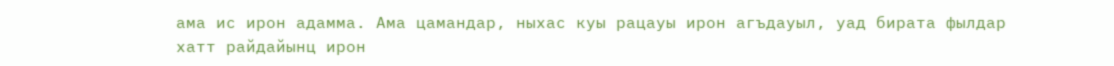ама ис ирон адамма. Ама цамандар, ныхас куы рацауы ирон агъдауыл, уад бирата фылдар хатт райдайынц ирон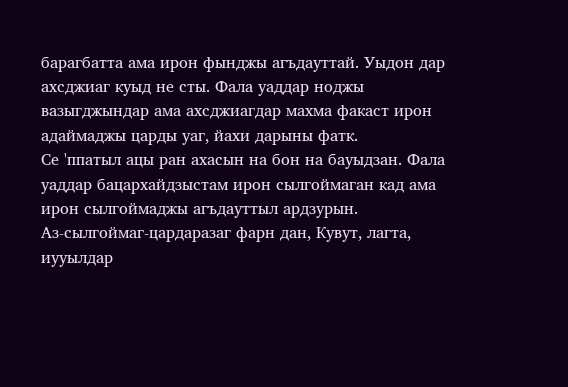барагбатта ама ирон фынджы агъдауттай. Уыдон дар ахсджиаг куыд не сты. Фала уаддар ноджы вазыгджындар ама ахсджиагдар махма факаст ирон адаймаджы царды уаг, йахи дарыны фатк.
Се 'ппатыл ацы ран ахасын на бон на бауыдзан. Фала уаддар бацархайдзыстам ирон сылгоймаган кад ама ирон сылгоймаджы агъдауттыл ардзурын.
Аз-сылгоймаг-цардаразаг фарн дан, Кувут, лагта, иууылдар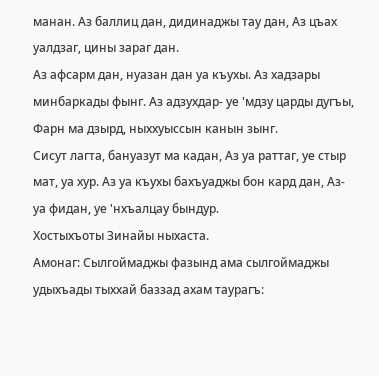манан. Аз баллиц дан, дидинаджы тау дан, Аз цъах уалдзаг, цины зараг дан.
Аз афсарм дан, нуазан дан уа къухы. Аз хадзары минбаркады фынг. Аз адзухдар- уе 'мдзу царды дугъы, Фарн ма дзырд, ныххуыссын канын зынг.
Сисут лагта, бануазут ма кадан, Аз уа раттаг, уе стыр мат, уа хур. Аз уа къухы бахъуаджы бон кард дан, Аз- уа фидан, уе 'нхъалцау бындур.
Хостыхъоты Зинайы ныхаста.
Амонаг: Сылгоймаджы фазынд ама сылгоймаджы удыхъады тыххай баззад ахам таурагъ: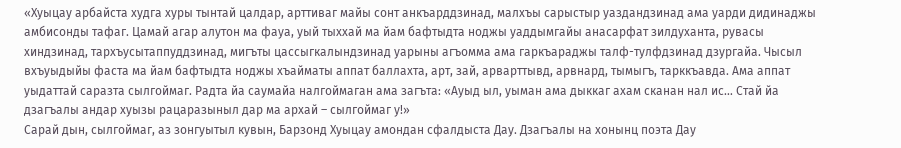«Хуыцау арбайста худга хуры тынтай цалдар, арттиваг майы сонт анкъарддзинад, малхъы сарыстыр уаздандзинад ама уарди дидинаджы амбисонды тафаг. Цамай агар алутон ма фауа, уый тыххай ма йам бафтыдта ноджы уаддымгайы анасарфат зилдуханта, рувасы хиндзинад, тархъусытаппуддзинад, мигъты цассыгкалындзинад уарыны агъомма ама гаркъараджы талф-тулфдзинад дзургайа. Чысыл вхъуыдыйы фаста ма йам бафтыдта ноджы хъайматы аппат баллахта, арт, зай, арварттывд, арвнард, тымыгъ, тарккъавда. Ама аппат уыдаттай саразта сылгоймаг. Радта йа саумайа налгоймаган ама загъта: «Ауыд ыл, уыман ама дыккаг ахам сканан нал ис… Стай йа дзагъалы андар хуызы рацаразыныл дар ма архай – сылгоймаг у!»
Сарай дын, сылгоймаг, аз зонгуытыл кувын, Барзонд Хуыцау амондан сфалдыста Дау. Дзагъалы на хонынц поэта Дау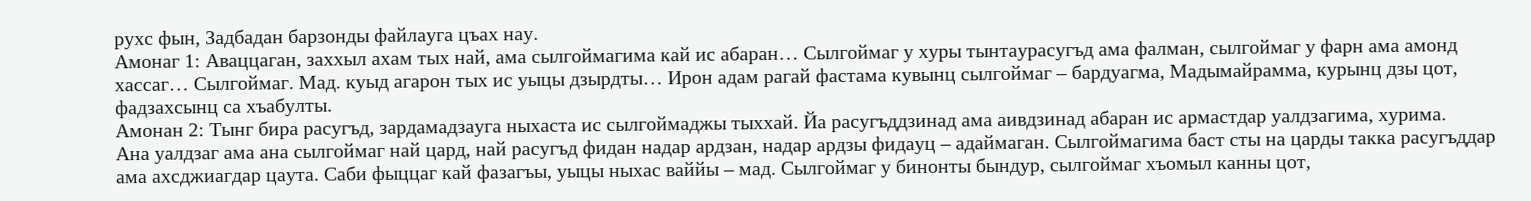рухс фын, Задбадан барзонды файлауга цъах нау.
Амонаг 1: Аваццаган, заххыл ахам тых най, ама сылгоймагима кай ис абаран… Сылгоймаг у хуры тынтаурасугъд ама фалман, сылгоймаг у фарн ама амонд хассаг… Сылгоймаг. Мад. куыд агарон тых ис уыцы дзырдты… Ирон адам рагай фастама кувынц сылгоймаг – бардуагма, Мадымайрамма, курынц дзы цот, фадзахсынц са хъабулты.
Амонан 2: Тынг бира расугъд, зардамадзауга ныхаста ис сылгоймаджы тыххай. Йа расугъддзинад ама аивдзинад абаран ис армастдар уалдзагима, хурима.
Ана уалдзаг ама ана сылгоймаг най цард, най расугъд фидан надар ардзан, надар ардзы фидауц – адаймаган. Сылгоймагима баст сты на царды такка расугъддар ама ахсджиагдар цаута. Саби фыццаг кай фазагъы, уыцы ныхас ваййы – мад. Сылгоймаг у бинонты бындур, сылгоймаг хъомыл канны цот,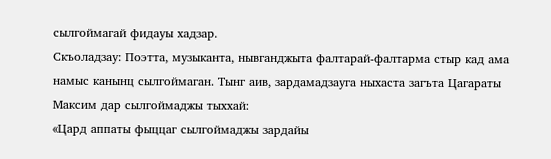сылгоймагай фидауы хадзар.
Скъоладзау: Поэтта, музыканта, нывганджыта фалтарай-фалтарма стыр кад ама намыс канынц сылгоймаган. Тынг аив, зардамадзауга ныхаста загъта Цагараты Максим дар сылгоймаджы тыххай:
«Цард аппаты фыццаг сылгоймаджы зардайы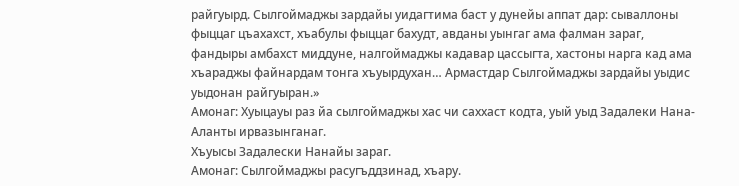райгуырд. Сылгоймаджы зардайы уидагтима баст у дунейы аппат дар: сываллоны фыццаг цъахахст, хъабулы фыццаг бахудт, авданы уынгаг ама фалман зараг, фандыры амбахст миддуне, налгоймаджы кадавар цассыгта, хастоны нарга кад ама хъараджы файнардам тонга хъуырдухан… Армастдар Сылгоймаджы зардайы уыдис уыдонан райгуыран.»
Амонаг: Хуыцауы раз йа сылгоймаджы хас чи саххаст кодта, уый уыд Задалеки Нана-Аланты ирвазынганаг.
Хъуысы Задалески Нанайы зараг.
Амонаг: Сылгоймаджы расугъддзинад, хъару.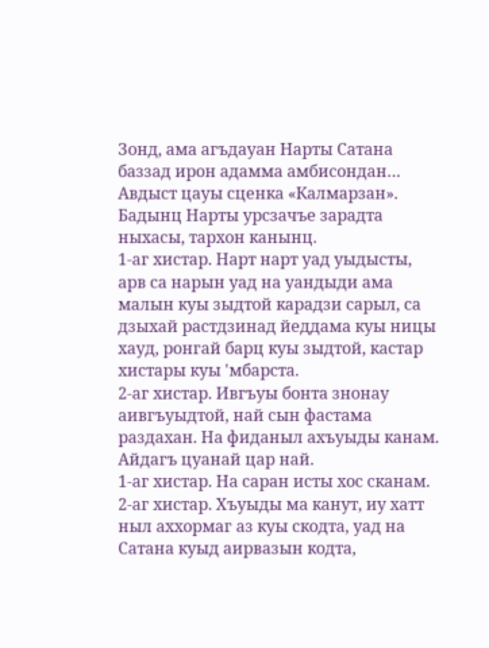Зонд, ама агъдауан Нарты Сатана баззад ирон адамма амбисондан…
Авдыст цауы сценка «Калмарзан».
Бадынц Нарты урсзачъе зарадта ныхасы, тархон канынц.
1-аг хистар. Нарт нарт уад уыдысты, арв са нарын уад на уандыди ама малын куы зыдтой карадзи сарыл, са дзыхай растдзинад йеддама куы ницы хауд, ронгай барц куы зыдтой, кастар хистары куы 'мбарста.
2-аг хистар. Ивгъуы бонта знонау аивгъуыдтой, най сын фастама раздахан. На фиданыл ахъуыды канам. Айдагъ цуанай цар най.
1-аг хистар. На саран исты хос сканам.
2-аг хистар. Хъуыды ма канут, иу хатт ныл аххормаг аз куы скодта, уад на Сатана куыд аирвазын кодта,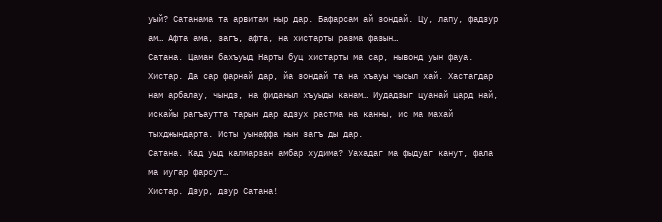уый? Сатанама та арвитам ныр дар. Бафарсам ай зондай. Цу, лапу, фадзур ам… Афта ама, загъ, афта, на хистарты разма фазын…
Сатана. Цаман бахъуыд Нарты буц хистарты ма сар, нывонд уын фауа.
Хистар. Да сар фарнай дар, йа зондай та на хъауы чысыл хай. Хастагдар нам арбалау, чындз, на фиданыл хъуыды канам… Иудадзыг цуанай цард най, искайы рагъаутта тарын дар адзух растма на канны, ис ма махай тыхджындарта. Исты уынаффа нын загъ ды дар.
Сатана. Кад уыд калмарзан амбар худима? Уахадаг ма фыдуаг канут, фала ма иугар фарсут…
Хистар. Дзур, дзур Сатана!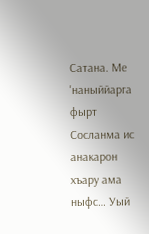Сатана. Ме 'наныййарга фырт Сосланма ис анакарон хъару ама ныфс… Уый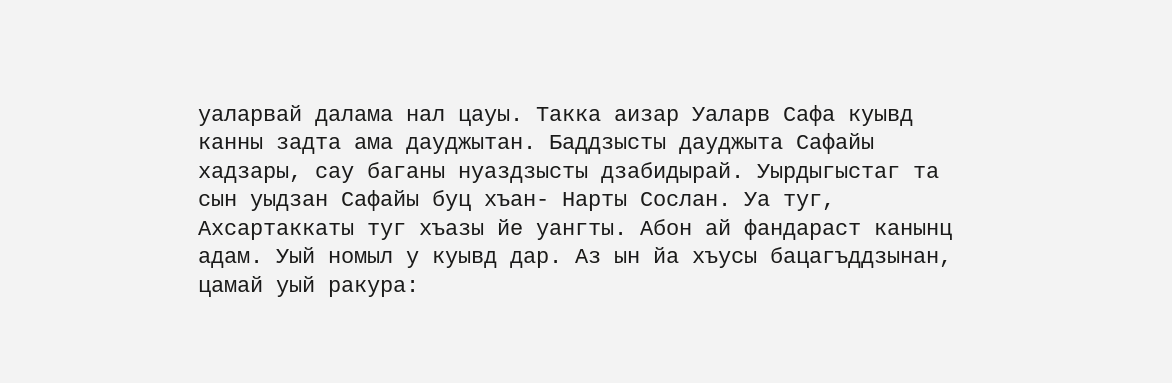уаларвай далама нал цауы. Такка аизар Уаларв Сафа куывд канны задта ама дауджытан. Баддзысты дауджыта Сафайы хадзары, сау баганы нуаздзысты дзабидырай. Уырдыгыстаг та сын уыдзан Сафайы буц хъан- Нарты Сослан. Уа туг, Ахсартаккаты туг хъазы йе уангты. Абон ай фандараст канынц адам. Уый номыл у куывд дар. Аз ын йа хъусы бацагъддзынан, цамай уый ракура: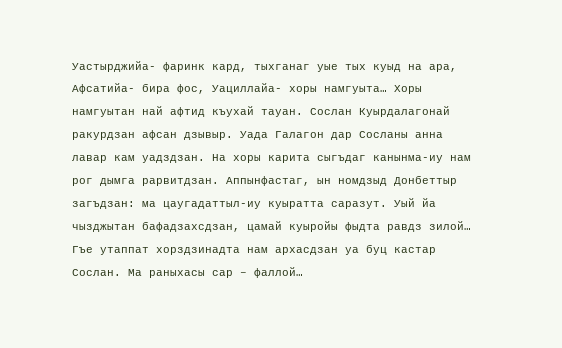Уастырджийа- фаринк кард, тыхганаг уые тых куыд на ара, Афсатийа- бира фос, Уациллайа- хоры намгуыта… Хоры намгуытан най афтид къухай тауан. Сослан Куырдалагонай ракурдзан афсан дзывыр. Уада Галагон дар Сосланы анна лавар кам уадздзан. На хоры карита сыгъдаг канынма-иу нам рог дымга рарвитдзан. Аппынфастаг, ын номдзыд Донбеттыр загъдзан: ма цаугадаттыл-иу куыратта саразут. Уый йа чызджытан бафадзахсдзан, цамай куыройы фыдта равдз зилой… Гъе утаппат хорздзинадта нам архасдзан уа буц кастар Сослан. Ма раныхасы сар – фаллой…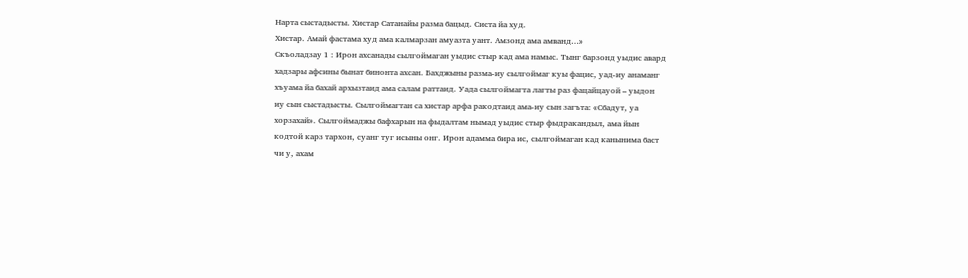Нарта сыстадысты. Хистар Сатанайы разма бацыд. Систа йа худ.
Хистар. Амай фастама худ ама калмарзан амуазта уант. Амзонд ама амванд…»
Скъоладзау 1 : Ирон ахсанады сылгоймаган уыдис стыр кад ама намыс. Тынг барзонд уыдис авард хадзары афсины бынат бинонта ахсан. Бахджыны разма-иу сылгоймаг куы фацис, уад-иу анаманг хъуама йа бахай архызтаид ама салам раттаид. Уада сылгоймагта лагты раз фацайцауой – уыдон иу сын сыстадысты. Сылгоймагтан са хистар арфа ракодтаид ама-иу сын загъта: «Сбадут, уа хорзахай». Сылгоймаджы бафхарын на фыдалтам нымад уыдис стыр фыдракандыл, ама йын кодтой карз тархон, суанг туг исыны онг. Ирон адамма бира ис, сылгоймаган кад канынима баст чи у, ахам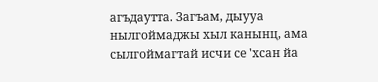агъдаутта. Загъам, дыууа нылгоймаджы хыл канынц, ама сылгоймагтай исчи се 'хсан йа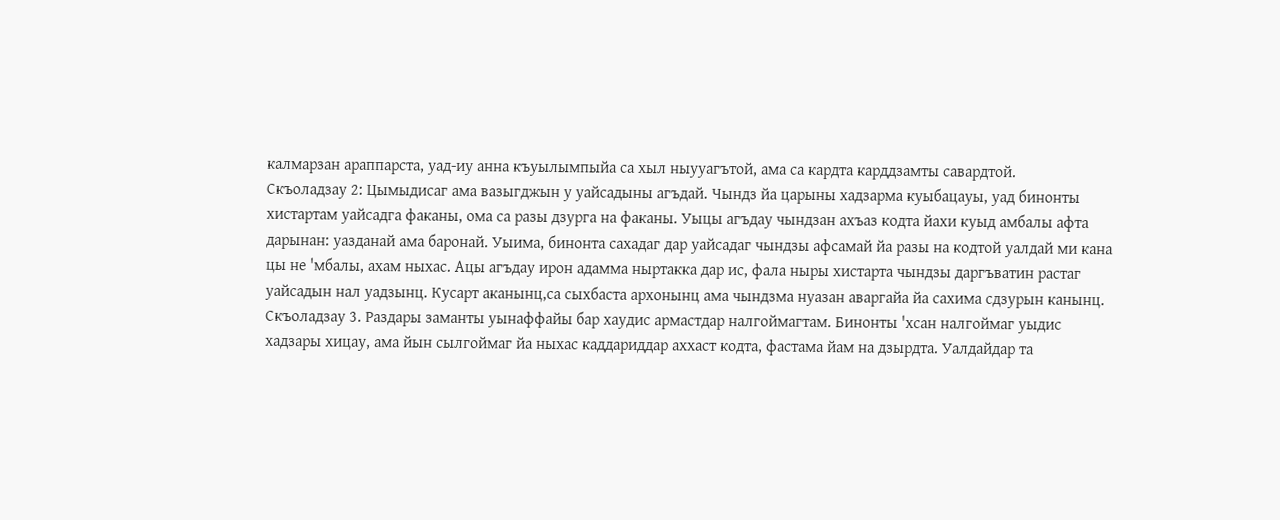калмарзан араппарста, уад-иу анна къуылымпыйа са хыл ныууагътой, ама са кардта карддзамты савардтой.
Скъоладзау 2: Цымыдисаг ама вазыгджын у уайсадыны агъдай. Чындз йа царыны хадзарма куыбацауы, уад бинонты хистартам уайсадга факаны, ома са разы дзурга на факаны. Уыцы агъдау чындзан ахъаз кодта йахи куыд амбалы афта дарынан: уазданай ама баронай. Уыима, бинонта сахадаг дар уайсадаг чындзы афсамай йа разы на кодтой уалдай ми кана цы не 'мбалы, ахам ныхас. Ацы агъдау ирон адамма ныртакка дар ис, фала ныры хистарта чындзы даргъватин растаг уайсадын нал уадзынц. Кусарт аканынц,са сыхбаста архонынц ама чындзма нуазан аваргайа йа сахима сдзурын канынц.
Скъоладзау 3. Раздары заманты уынаффайы бар хаудис армастдар налгоймагтам. Бинонты 'хсан налгоймаг уыдис хадзары хицау, ама йын сылгоймаг йа ныхас каддариддар аххаст кодта, фастама йам на дзырдта. Уалдайдар та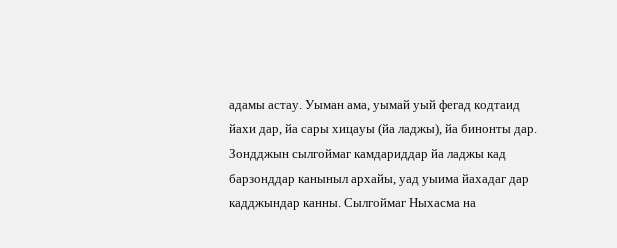адамы астау. Уыман ама, уымай уый фегад кодтаид йахи дар, йа сары хицауы (йа ладжы), йа бинонты дар. Зондджын сылгоймаг камдариддар йа ладжы кад барзонддар каныныл архайы, уад уыима йахадаг дар кадджындар канны. Сылгоймаг Ныхасма на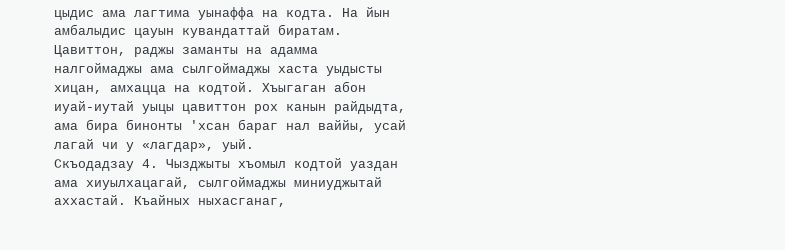цыдис ама лагтима уынаффа на кодта. На йын амбалыдис цауын кувандаттай биратам. Цавиттон, раджы заманты на адамма налгоймаджы ама сылгоймаджы хаста уыдысты хицан, амхацца на кодтой. Хъыгаган абон иуай-иутай уыцы цавиттон рох канын райдыдта, ама бира бинонты 'хсан бараг нал ваййы, усай лагай чи у «лагдар», уый.
Скъодадзау 4. Чызджыты хъомыл кодтой уаздан ама хиуылхацагай, сылгоймаджы миниуджытай аххастай. Къайных ныхасганаг,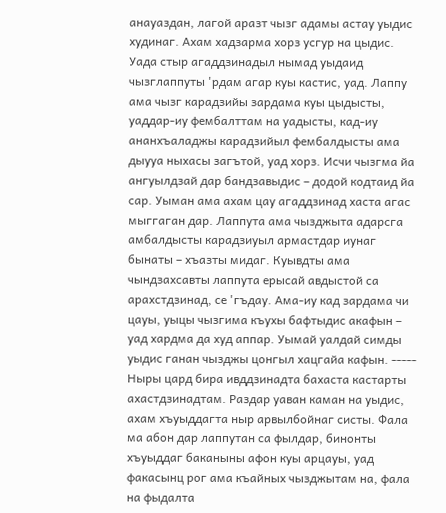анауаздан, лагой аразт чызг адамы астау уыдис худинаг. Ахам хадзарма хорз усгур на цыдис. Уада стыр агаддзинадыл нымад уыдаид чызглаппуты 'рдам агар куы кастис, уад. Лаппу ама чызг карадзийы зардама куы цыдысты, уаддар-иу фембалттам на уадысты, кад-иу ананхъаладжы карадзийыл фембалдысты ама дыууа ныхасы загътой, уад хорз. Исчи чызгма йа ангуылдзай дар бандзавыдис – додой кодтаид йа сар. Уыман ама ахам цау агаддзинад хаста агас мыггаган дар. Лаппута ама чызджыта адарсга амбалдысты карадзиуыл армастдар иунаг бынаты – хъазты мидаг. Куывдты ама чындзахсавты лаппута ерысай авдыстой са арахстдзинад, се 'гъдау. Ама-иу кад зардама чи цауы, уыцы чызгима къухы бафтыдис акафын – уад хардма да худ аппар. Уымай уалдай симды уыдис ганан чызджы цонгыл хацгайа кафын. ----- Ныры цард бира ивддзинадта бахаста кастарты ахастдзинадтам. Раздар уаван каман на уыдис, ахам хъуыддагта ныр арвылбойнаг систы. Фала ма абон дар лаппутан са фылдар, бинонты хъуыддаг баканыны афон куы арцауы, уад факасынц рог ама къайных чызджытам на, фала на фыдалта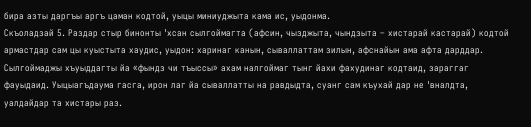бира азты даргъы аргъ цаман кодтой, уыцы миниуджыта кама ис, уыдонма.
Скъоладзай 5. Раздар стыр бинонты 'хсан сылгоймагта (афсин, чызджыта, чындзыта – хистарай кастарай) кодтой армастдар сам цы куыстыта хаудис, уыдон: харинаг канын, сываллаттам зилын, афснайын ама афта дарддар. Сылгоймаджы хъуыддагты йа «фындз чи тъыссы» ахам налгоймаг тынг йахи фахудинаг кодтаид, зараггаг фауыдаид. Уыцыагъдаума гасга, ирон лаг йа сываллатты на равдыдта, суанг сам къухай дар не 'вналдта, уалдайдар та хистары раз.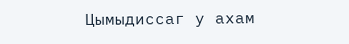Цымыдиссаг у ахам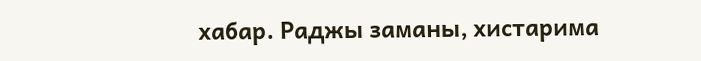хабар. Раджы заманы, хистарима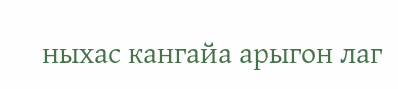ныхас кангайа арыгон лаг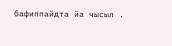бафиппайдта йа чысыл .